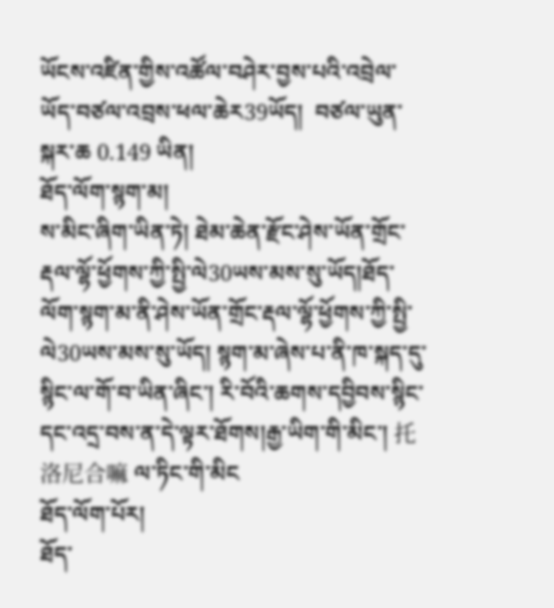ཡོངས་འཛིན་གྱིས་འཚོལ་བཤེར་བྱས་པའི་འབྲེལ་ཡོད་བཙལ་འབྲས་ཕལ་ཆེར39ཡོད།  བཙལ་ཡུན་སྐར་ཆ 0.149 ཡིན།
ཐོད་ལོག་སྙག་མ།
ས་མིང་ཞིག་ཡིན་ཏེ། ཐེམ་ཆེན་རྫོང་ཤེས་ཡོན་གྲོང་རྡལ་ལྷོ་ཕྱོགས་ཀྱི་སྤྱི་ལེ30ཡས་མས་སུ་ཡོད།ཐོད་ལོག་སྙག་མ་ནི་ཤེས་ཡོན་གྲོང་རྡལ་ལྷོ་ཕྱོགས་ཀྱི་སྤྱི་ལེ30ཡས་མས་སུ་ཡོད། སྙག་མ་ཞེས་པ་ནི་ཁ་སྐད་དུ་སྙིང་ལ་གོ་བ་ཡིན་ཞིང་། རི་བོའི་ཆགས་དབྱིབས་སྙིང་དང་འདྲ་བས་ན་དེ་ལྟར་ཐོགས།རྒྱ་ཡིག་གི་མིང་། 托洛尼合嘛 ལ་ཏིང་གི་མིང
ཐོད་ལོག་པོར།
ཐོད་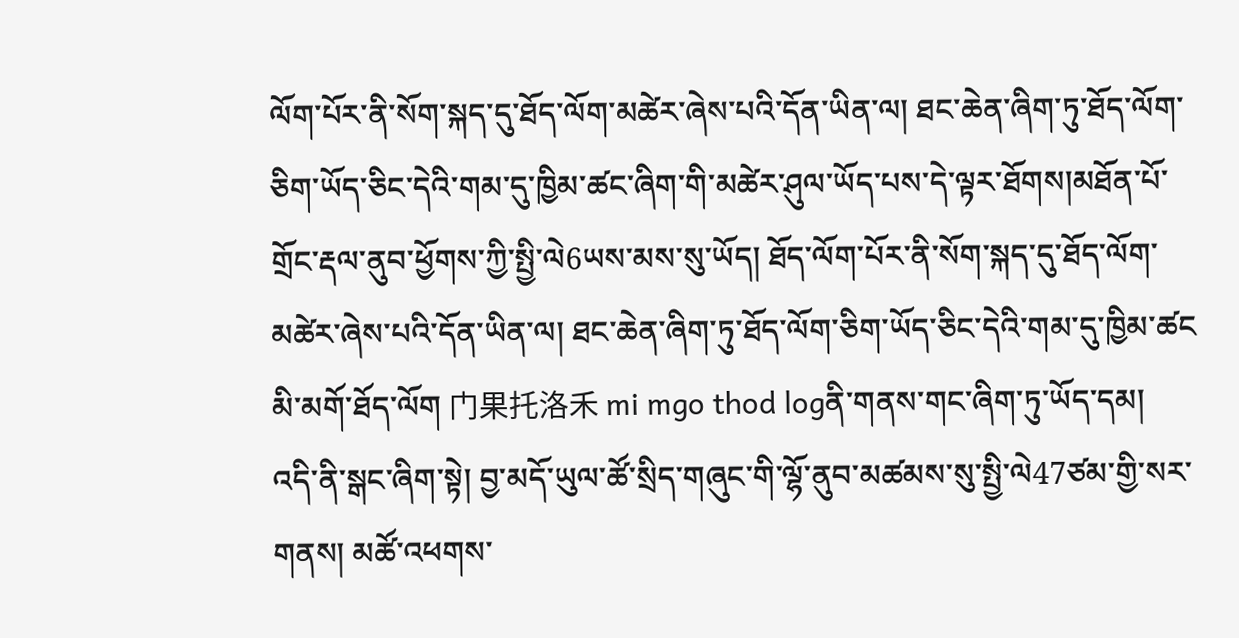ལོག་པོར་ནི་སོག་སྐད་དུ་ཐོད་ལོག་མཚེར་ཞེས་པའི་དོན་ཡིན་ལ། ཐང་ཆེན་ཞིག་ཏུ་ཐོད་ལོག་ཅིག་ཡོད་ཅིང་དེའི་གམ་དུ་ཁྱིམ་ཚང་ཞིག་གི་མཚེར་ཤུལ་ཡོད་པས་དེ་ལྟར་ཐོགས།མཐོན་པོ་གྲོང་རྡལ་ནུབ་ཕྱོགས་ཀྱི་སྤྱི་ལེ6ཡས་མས་སུ་ཡོད། ཐོད་ལོག་པོར་ནི་སོག་སྐད་དུ་ཐོད་ལོག་མཚེར་ཞེས་པའི་དོན་ཡིན་ལ། ཐང་ཆེན་ཞིག་ཏུ་ཐོད་ལོག་ཅིག་ཡོད་ཅིང་དེའི་གམ་དུ་ཁྱིམ་ཚང
མི་མགོ་ཐོད་ལོག 门果托洛禾 mi mgo thod logནི་གནས་གང་ཞིག་ཏུ་ཡོད་དམ།
འདི་ནི་སྒང་ཞིག་སྟེ། བྱ་མདོ་ཡུལ་ཚོ་སྲིད་གཞུང་གི་ལྷོ་ནུབ་མཚམས་སུ་སྤྱི་ལེ47ཙམ་གྱི་སར་གནས། མཚོ་འཕགས་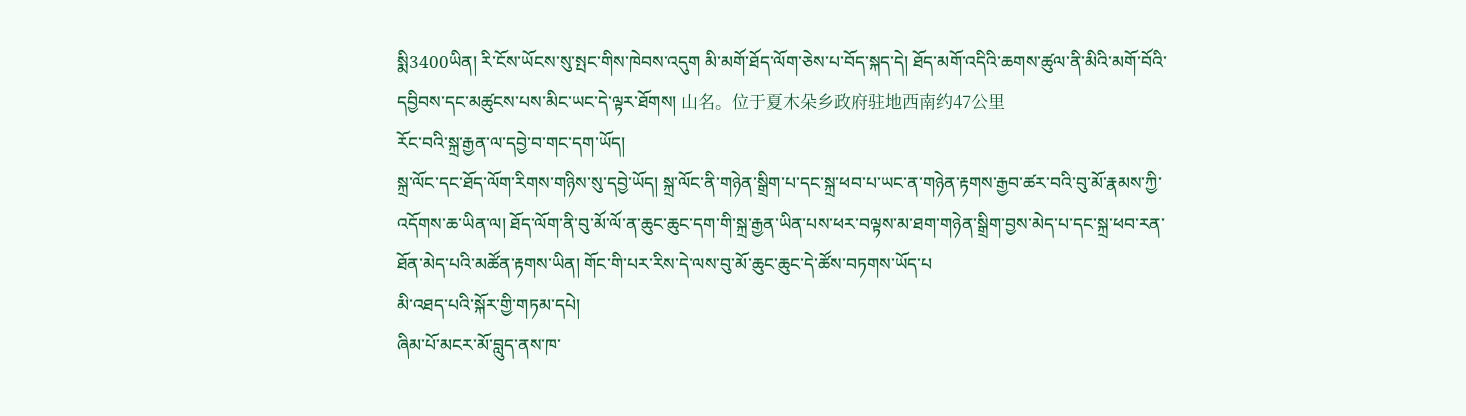སྨི3400ཡིན། རི་ངོས་ཡོངས་སུ་སྤང་གིས་ཁེབས་འདུག མི་མགོ་ཐོད་ལོག་ཅེས་པ་བོད་སྐད་དེ། ཐོད་མགོ་འདིའི་ཆགས་ཚུལ་ནི་མིའི་མགོ་བོའི་དབྱིབས་དང་མཚུངས་པས་མིང་ཡང་དེ་ལྟར་ཐོགས། 山名。位于夏木朵乡政府驻地西南约47公里
རོང་བའི་སྐྲ་རྒྱན་ལ་དབྱེ་བ་གང་དག་ཡོད།
སྐྲ་ལོང་དང་ཐོད་ལོག་རིགས་གཉིས་སུ་དབྱེ་ཡོད། སྐྲ་ལོང་ནི་གཉེན་སྒྲིག་པ་དང་སྐྲ་ཕབ་པ་ཡང་ན་གཉེན་རྟགས་རྒྱབ་ཚར་བའི་བུ་མོ་རྣམས་ཀྱི་འདོགས་ཆ་ཡིན་ལ། ཐོད་ལོག་ནི་བུ་མོ་ལོ་ན་ཆུང་ཆུང་དག་གི་སྐྲ་རྒྱན་ཡིན་པས་ཕར་བལྟས་མ་ཐག་གཉེན་སྒྲིག་བྱས་མེད་པ་དང་སྐྲ་ཕབ་རན་ཐོན་མེད་པའི་མཚོན་རྟགས་ཡིན། གོང་གི་པར་རིས་དེ་ལས་བུ་མོ་ཆུང་ཆུང་དེ་ཚོས་བཏགས་ཡོད་པ
མི་འཐད་པའི་སྐོར་གྱི་གཏམ་དཔེ།
ཞིམ་པོ་མངར་མོ་བླུད་ནས་ཁ་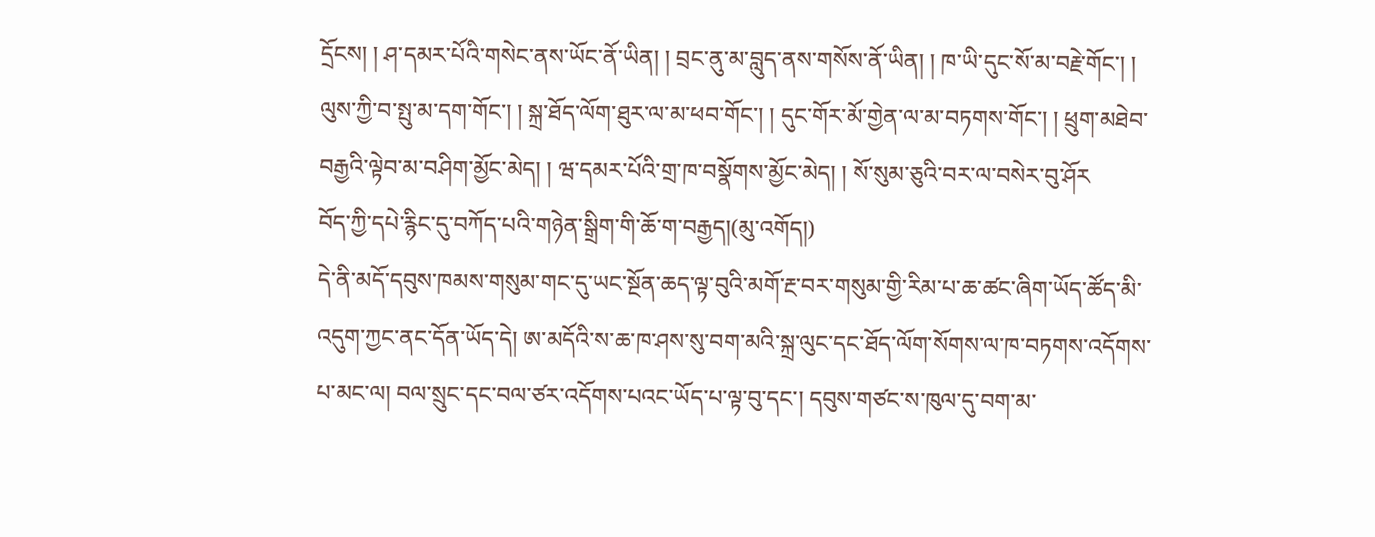དྲོངས། ། ཤ་དམར་པོའི་གསེང་ནས་ཡོང་ནོ་ཡིན། ། བྲང་ནུ་མ་བླུད་ནས་གསོས་ནོ་ཡིན། ། ཁ་ཡི་དུང་སོ་མ་བརྗེ་གོང་། ། ལུས་ཀྱི་བ་སྤུ་མ་དག་གོང་། ། སྐྲ་ཐོད་ལོག་ཐུར་ལ་མ་ཕབ་གོང་། ། དུང་གོར་མོ་གྱེན་ལ་མ་བཏགས་གོང་། ། ཕྲུག་མཐེབ་བརྒྱའི་ལྟེབ་མ་བཤིག་མྱོང་མེད། ། ཝ་དམར་པོའི་གྲ་ཁ་བསྣོགས་མྱོང་མེད། ། སོ་སུམ་ཅུའི་བར་ལ་བསེར་བུ་ཤོར
བོད་ཀྱི་དཔེ་རྙིང་དུ་བཀོད་པའི་གཉེན་སྒྲིག་གི་ཆོ་ག་བརྒྱད།(མུ་འགོད།)
དེ་ནི་མདོ་དབུས་ཁམས་གསུམ་གང་དུ་ཡང་སྔོན་ཆད་ལྟ་བུའི་མགོ་རྔ་བར་གསུམ་གྱི་རིམ་པ་ཆ་ཚང་ཞིག་ཡོད་ཚོད་མི་འདུག་ཀྱང་ནང་དོན་ཡོད་དེ། ཨ་མདོའི་ས་ཆ་ཁ་ཤས་སུ་བག་མའི་སྐྲ་ལུང་དང་ཐོད་ལོག་སོགས་ལ་ཁ་བཏགས་འདོགས་པ་མང་ལ། བལ་སྲུང་དང་བལ་ཙར་འདོགས་པའང་ཡོད་པ་ལྟ་བུ་དང་། དབུས་གཙང་ས་ཁུལ་དུ་བག་མ་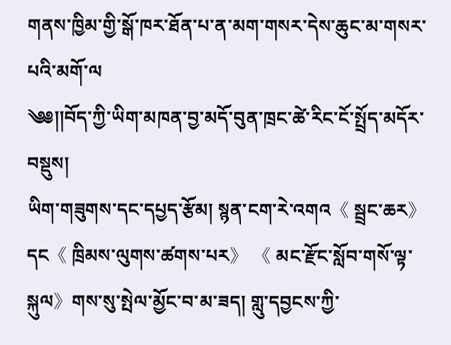གནས་ཁྱིམ་གྱི་སྒོ་ཁར་ཐོན་པ་ན་མག་གསར་དེས་ཆུང་མ་གསར་པའི་མགོ་ལ
༄༅།།བོད་ཀྱི་ཡིག་མཁན་བྱ་མདོ་བུན་ཁྲང་ཚེ་རིང་ངོ་སྤྲོད་མདོར་བསྡུས།
ཡིག་གཟུགས་དང་དཔྱད་རྩོམ། སྙན་ངག་རེ་འགའ《 སྦྲང་ཆར》 དང《 ཁྲིམས་ལུགས་ཚགས་པར》 《 མང་རྫོང་སློབ་གསོ་ལྟ་སྐུལ》གས་སུ་སྤེལ་མྱོང་བ་མ་ཟད། གླུ་དབྱངས་ཀྱི་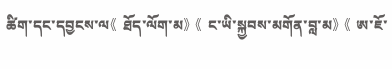ཚིག་དང་དབྱངས་ལ《 ཐོད་ལོག་མ》 《 ང་ཡི་སྐྱབས་མགོན་བླ་མ》 《 ཨ་ཇོ་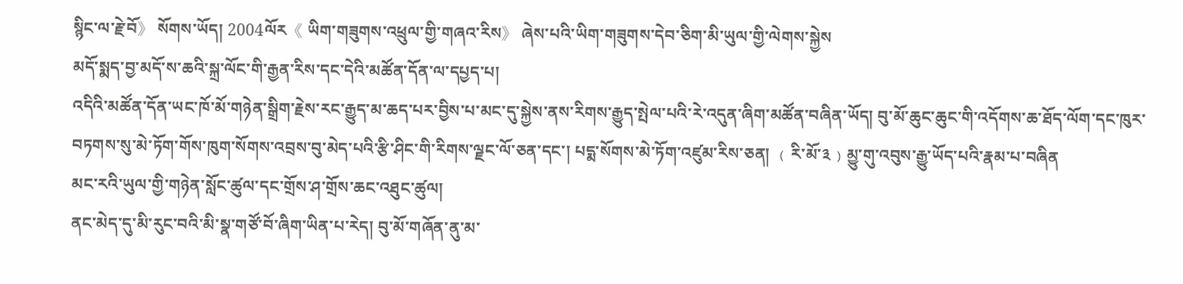སྙིང་ལ་རྗེ་བོ》 སོགས་ཡོད། 2004ལོར《 ཡིག་གཟུགས་འཕྲུལ་གྱི་གཞའ་རིས》 ཞེས་པའི་ཡིག་གཟུགས་དེབ་ཅིག་མི་ཡུལ་གྱི་ལེགས་སྐྱེས
མདོ་སྨད་བྱ་མདོ་ས་ཆའི་སྐྲ་ལོང་གི་རྒྱན་རིས་དང་དེའི་མཚོན་དོན་ལ་དཔྱད་པ།
འདིའི་མཚོན་དོན་ཡང་ཁོ་མོ་གཉེན་སྒྲིག་རྗེས་རང་རྒྱུད་མ་ཆད་པར་བྱིས་པ་མང་དུ་སྐྱེས་ནས་རིགས་རྒྱུད་སྤེལ་པའི་རེ་འདུན་ཞིག་མཚོན་བཞིན་ཡོད། བུ་མོ་ཆུང་ཆུང་གི་འདོགས་ཆ་ཐོད་ལོག་དང་ཁུར་བཏགས་སུ་མེ་ཏོག་གོས་ཁུག་སོགས་འབྲས་བུ་མེད་པའི་རྩི་ཤིང་གི་རིགས་ལྗང་ལོ་ཅན་དང་། པདྨ་སོགས་མེ་ཏོག་འཛུམ་རིས་ཅན། ﹙རི་མོ་༣﹚མྱུ་གུ་འབུས་རྒྱུ་ཡོད་པའི་རྣམ་པ་བཞིན
མང་རའི་ཡུལ་གྱི་གཉེན་སློང་ཚུལ་དང་གྲོས་ཤ་གྲོས་ཆང་འཐུང་ཚུལ།
ནང་མེད་དུ་མི་རུང་བའི་མི་སྣ་གཙོ་བོ་ཞིག་ཡིན་པ་རེད། བུ་མོ་གཞོན་ནུ་མ་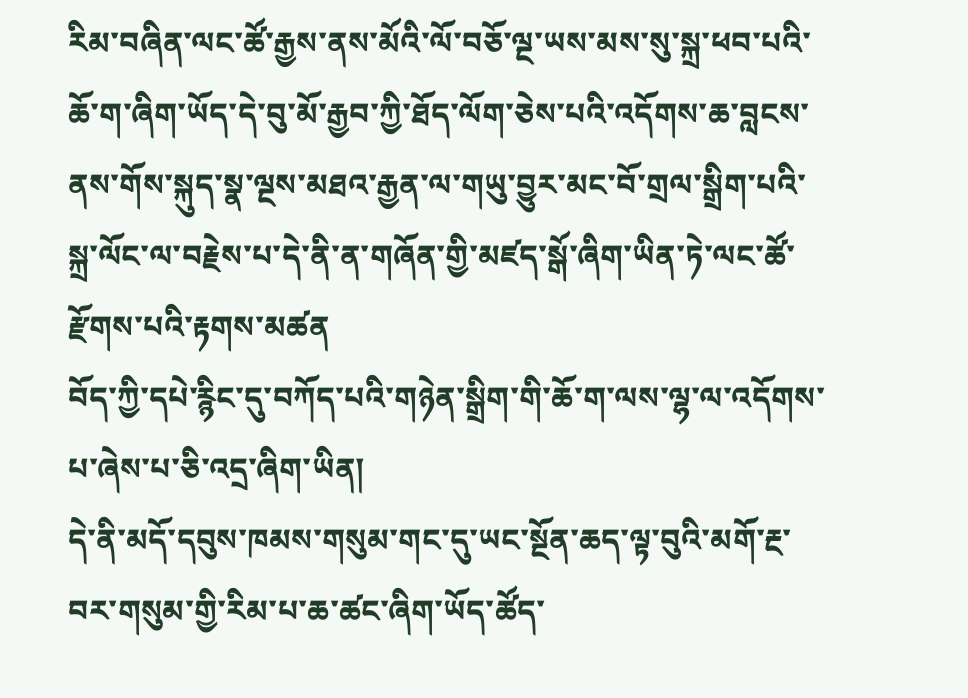རིམ་བཞིན་ལང་ཚོ་རྒྱས་ནས་མོའི་ལོ་བཅོ་ལྔ་ཡས་མས་སུ་སྐྲ་ཕབ་པའི་ཆོ་ག་ཞིག་ཡོད་དེ་བུ་མོ་རྒྱབ་ཀྱི་ཐོད་ལོག་ཅེས་པའི་འདོགས་ཆ་བླངས་ནས་གོས་སྐུད་སྣ་ལྔས་མཐའ་རྒྱན་ལ་གཡུ་བྱུར་མང་བོ་གྲལ་སྒྲིག་པའི་སྐྲ་ལོང་ལ་བརྗེས་པ་དེ་ནི་ན་གཞོན་གྱི་མཛད་སྒོ་ཞིག་ཡིན་ཏེ་ལང་ཚོ་རྫོགས་པའི་རྟགས་མཚན
བོད་ཀྱི་དཔེ་རྙིང་དུ་བཀོད་པའི་གཉེན་སྒྲིག་གི་ཆོ་ག་ལས་ལྷ་ལ་འདོགས་པ་ཞེས་པ་ཅི་འདྲ་ཞིག་ཡིན།
དེ་ནི་མདོ་དབུས་ཁམས་གསུམ་གང་དུ་ཡང་སྔོན་ཆད་ལྟ་བུའི་མགོ་རྔ་བར་གསུམ་གྱི་རིམ་པ་ཆ་ཚང་ཞིག་ཡོད་ཚོད་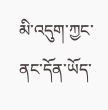མི་འདུག་ཀྱང་ནང་དོན་ཡོད་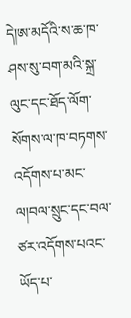དེ།ཨ་མདོའི་ས་ཆ་ཁ་ཤས་སུ་བག་མའི་སྐྲ་ལུང་དང་ཐོད་ལོག་སོགས་ལ་ཁ་བཏགས་འདོགས་པ་མང་ལ།བལ་སྲུང་དང་བལ་ཙར་འདོགས་པའང་ཡོད་པ་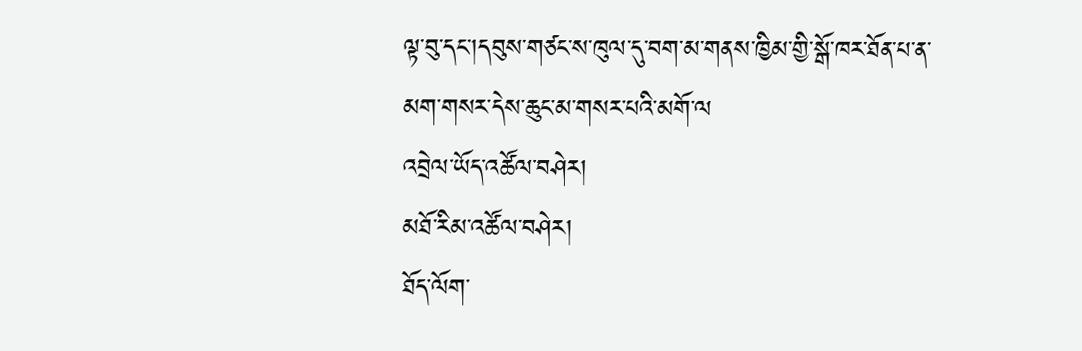ལྟ་བུ་དང་།དབུས་གཙང་ས་ཁུལ་དུ་བག་མ་གནས་ཁྱིམ་གྱི་སྒོ་ཁར་ཐོན་པ་ན་མག་གསར་དེས་ཆུང་མ་གསར་པའི་མགོ་ལ
འབྲེལ་ཡོད་འཚོལ་བཤེར།
མཐོ་རིམ་འཚོལ་བཤེར།
ཐོད་ལོག་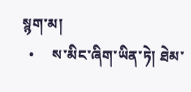སྙག་མ།
  •     ས་མིང་ཞིག་ཡིན་ཏེ། ཐེམ་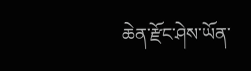ཆེན་རྫོང་ཤེས་ཡོན་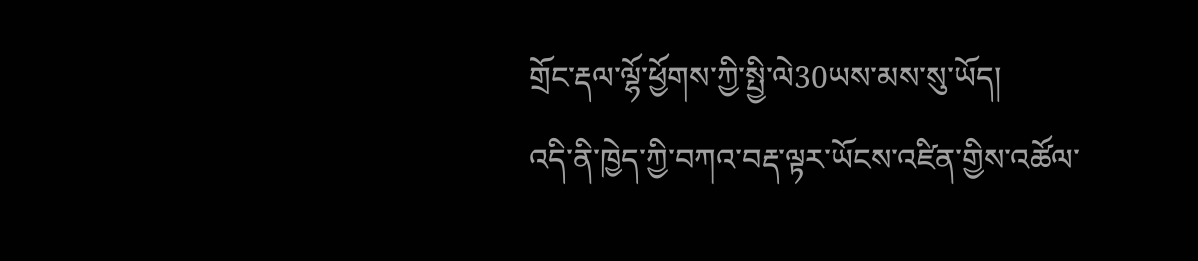གྲོང་རྡལ་ལྷོ་ཕྱོགས་ཀྱི་སྤྱི་ལེ30ཡས་མས་སུ་ཡོད།
འདི་ནི་ཁྱེད་ཀྱི་བཀའ་བརྡ་ལྟར་ཡོངས་འཛིན་གྱིས་འཚོལ་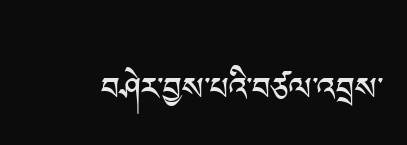བཤེར་བྱས་པའི་བཙལ་འབྲས་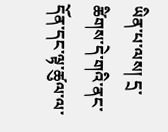ཡིན་པ་ལས། དྲ་ཚིགས་དེ་གའི་ནང་དོན་དང་ལྟ་ཚུལ་ལ་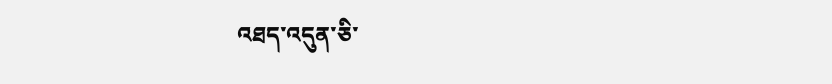འཐད་འདུན་ཅི་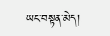ཡང་བསྟན་མེད།